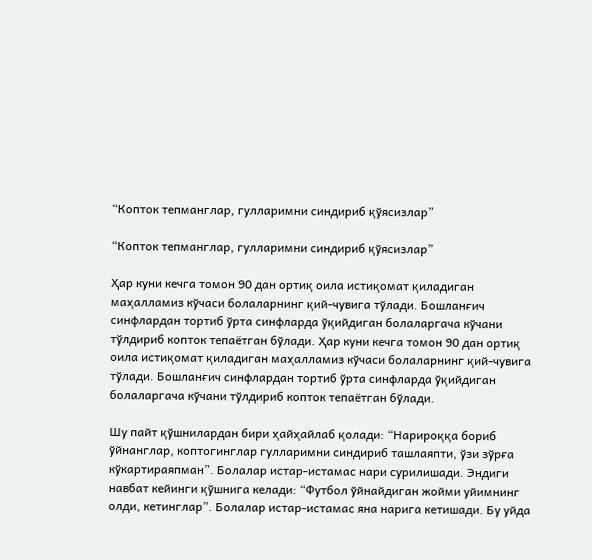“Копток тепманглар, гулларимни синдириб қўясизлар”

“Копток тепманглар, гулларимни синдириб қўясизлар”

Ҳар куни кечга томон 90 дан ортиқ оила истиқомат қиладиган маҳалламиз кўчаси болаларнинг қий-чувига тўлади. Бошланғич синфлардан тортиб ўрта синфларда ўқийдиган болаларгача кўчани тўлдириб копток тепаётган бўлади. Ҳар куни кечга томон 90 дан ортиқ оила истиқомат қиладиган маҳалламиз кўчаси болаларнинг қий-чувига тўлади. Бошланғич синфлардан тортиб ўрта синфларда ўқийдиган болаларгача кўчани тўлдириб копток тепаётган бўлади.

Шу пайт қўшнилардан бири ҳайҳайлаб қолади: “Нарироққа бориб ўйнанглар, коптогинглар гулларимни синдириб ташлаяпти, ўзи зўрға кўкартираяпман”. Болалар истар-истамас нари сурилишади. Эндиги навбат кейинги қўшнига келади: “Футбол ўйнайдиган жойми уйимнинг олди, кетинглар”. Болалар истар-истамас яна нарига кетишади. Бу уйда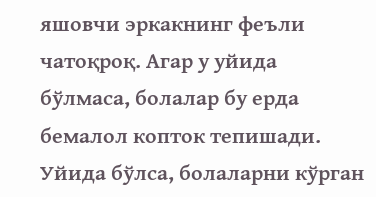яшовчи эркакнинг феъли чатоқроқ. Агар у уйида бўлмаса, болалар бу ерда бемалол копток тепишади. Уйида бўлса, болаларни кўрган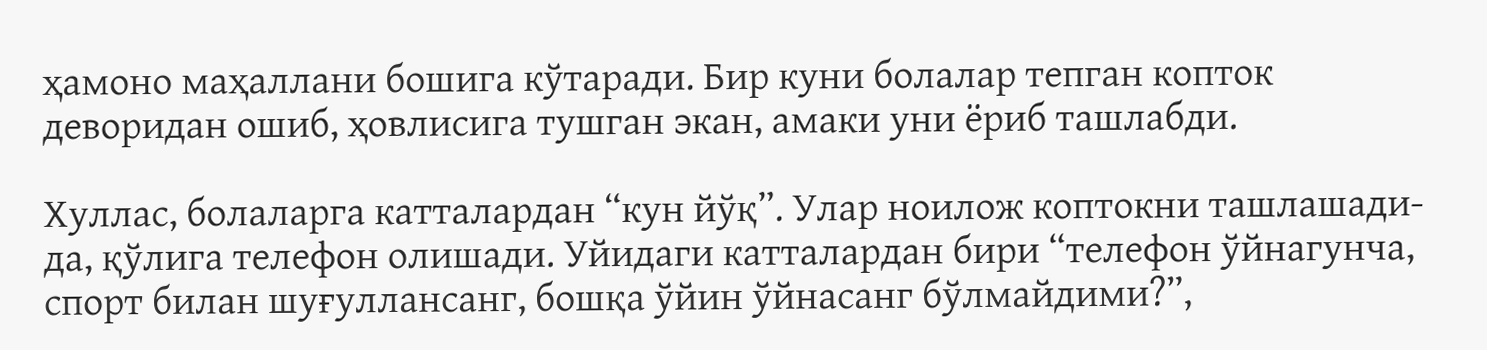ҳамоно маҳаллани бошига кўтаради. Бир куни болалар тепган копток деворидан ошиб, ҳовлисига тушган экан, амаки уни ёриб ташлабди.

Хуллас, болаларга катталардан “кун йўқ”. Улар ноилож коптокни ташлашади-да, қўлига телефон олишади. Уйидаги катталардан бири “телефон ўйнагунча, спорт билан шуғуллансанг, бошқа ўйин ўйнасанг бўлмайдими?”,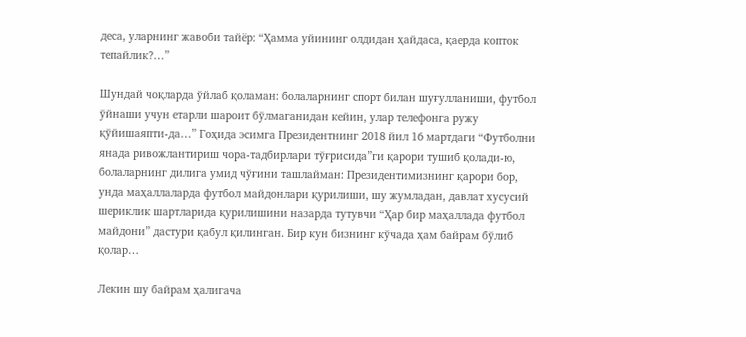деса, уларнинг жавоби тайёр: “Ҳамма уйининг олдидан ҳайдаса, қаерда копток тепайлик?…”

Шундай чоқларда ўйлаб қоламан: болаларнинг спорт билан шуғулланиши, футбол ўйнаши учун етарли шароит бўлмаганидан кейин, улар телефонга ружу қўйишаяпти-да…” Гоҳида эсимга Президентнинг 2018 йил 16 мартдаги “Футболни янада ривожлантириш чора-тадбирлари тўғрисида”ги қарори тушиб қолади-ю, болаларнинг дилига умид чўғини ташлайман: Президентимизнинг қарори бор, унда маҳаллаларда футбол майдонлари қурилиши, шу жумладан, давлат хусусий шериклик шартларида қурилишини назарда тутувчи “Ҳар бир маҳаллада футбол майдони” дастури қабул қилинган. Бир кун бизнинг кўчада ҳам байрам бўлиб қолар…

Лекин шу байрам ҳалигача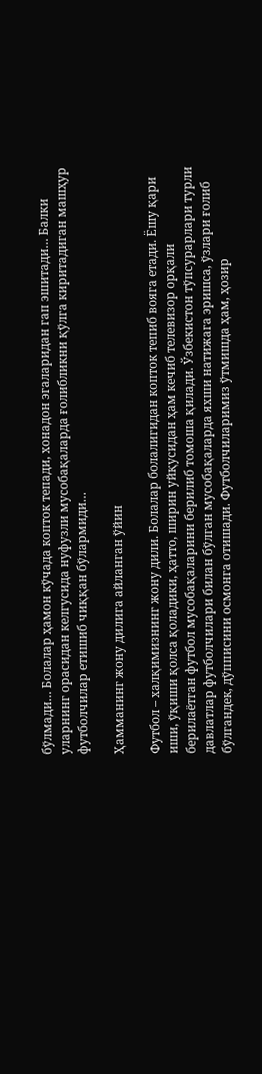бўлмади… Болалар ҳамон кўчада копток тепади, хонадон эгаларидан гап эшитади… Балки уларнинг орасидан келгусида нуфузли мусобақаларда ғолибликни қўлга киритадиган машҳур футболчилар етишиб чиққан бўлармиди…

Ҳамманинг жону дилига айланган ўйин

Футбол – халқимизнинг жону дили. Болалар болалигидан копток тепиб вояга етади. Ёшу қари иши, ўқиши қолса қоладики, ҳатто, ширин уйқусидан ҳам кечиб телевизор орқали берилаётган футбол мусобақаларини берилиб томоша қилади. Ўзбекистон тўпсурарлари турли давлатлар футболчилари билан бўлган мусобақаларда яхши натижага эришса, ўзлари ғолиб бўлгандек, дўпписини осмонга отишади. Футболчиларимиз ўтмишда ҳам, ҳозир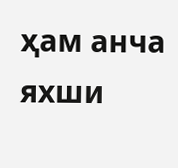ҳам анча яхши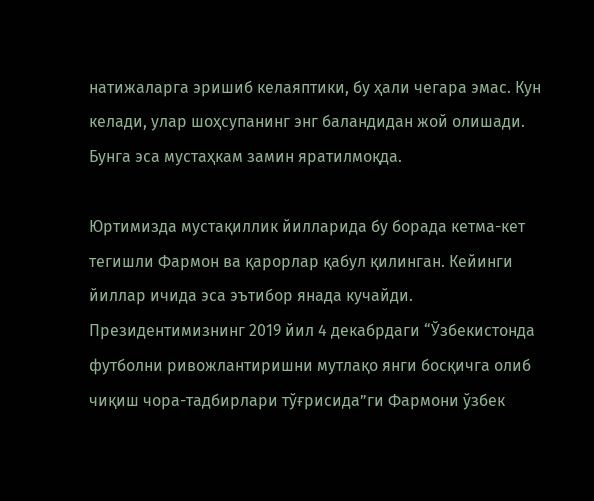натижаларга эришиб келаяптики, бу ҳали чегара эмас. Кун келади, улар шоҳсупанинг энг баландидан жой олишади. Бунга эса мустаҳкам замин яратилмоқда.

Юртимизда мустақиллик йилларида бу борада кетма-кет тегишли Фармон ва қарорлар қабул қилинган. Кейинги йиллар ичида эса эътибор янада кучайди. Президентимизнинг 2019 йил 4 декабрдаги “Ўзбекистонда футболни ривожлантиришни мутлақо янги босқичга олиб чиқиш чора-тадбирлари тўғрисида”ги Фармони ўзбек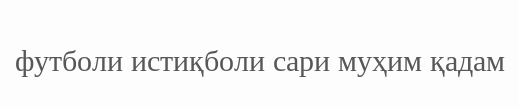футболи истиқболи сари муҳим қадам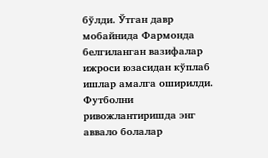бўлди. Ўтган давр мобайнида Фармонда белгиланган вазифалар ижроси юзасидан кўплаб ишлар амалга оширилди. Футболни ривожлантиришда энг аввало болалар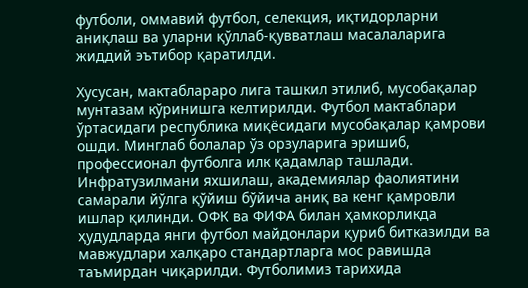футболи, оммавий футбол, селекция, иқтидорларни аниқлаш ва уларни қўллаб-қувватлаш масалаларига жиддий эътибор қаратилди.

Хусусан, мактаблараро лига ташкил этилиб, мусобақалар мунтазам кўринишга келтирилди. Футбол мактаблари ўртасидаги республика миқёсидаги мусобақалар қамрови ошди. Минглаб болалар ўз орзуларига эришиб, профессионал футболга илк қадамлар ташлади. Инфратузилмани яхшилаш, академиялар фаолиятини самарали йўлга қўйиш бўйича аниқ ва кенг қамровли ишлар қилинди. ОФК ва ФИФА билан ҳамкорликда ҳудудларда янги футбол майдонлари қуриб битказилди ва мавжудлари халқаро стандартларга мос равишда таъмирдан чиқарилди. Футболимиз тарихида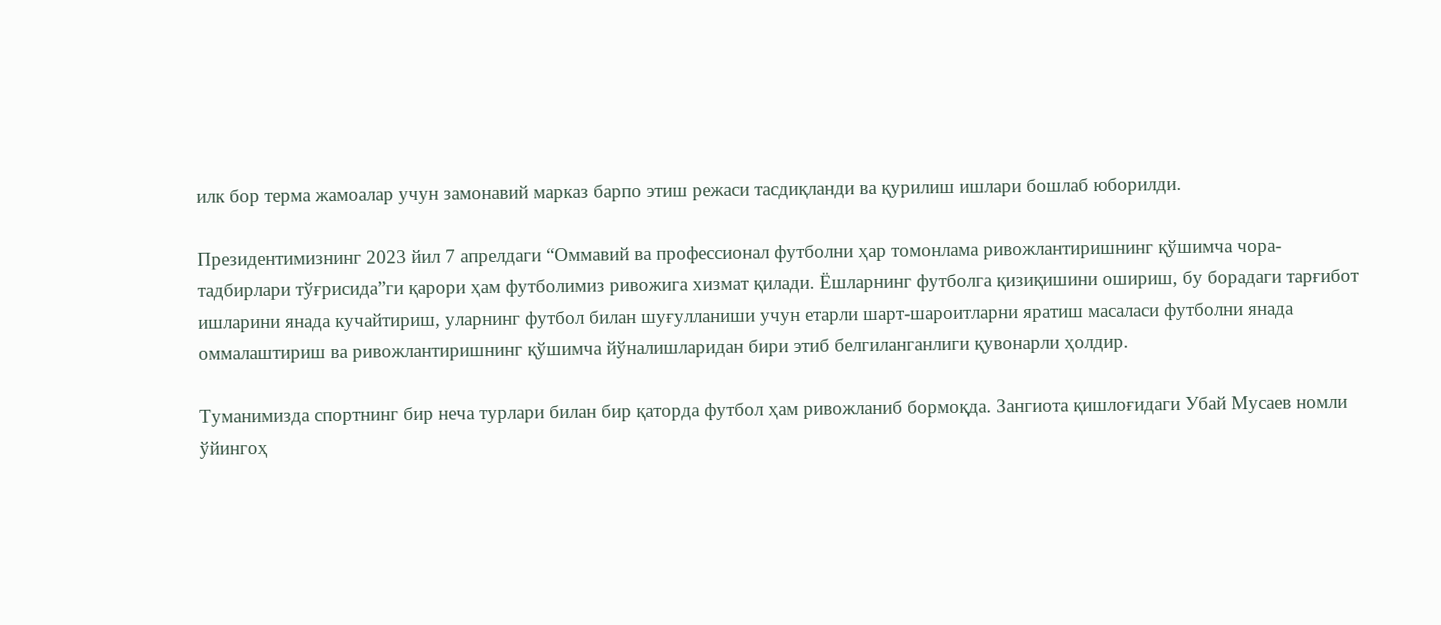илк бор терма жамоалар учун замонавий марказ барпо этиш режаси тасдиқланди ва қурилиш ишлари бошлаб юборилди.

Президентимизнинг 2023 йил 7 апрелдаги “Оммавий ва профессионал футболни ҳар томонлама ривожлантиришнинг қўшимча чора-тадбирлари тўғрисида”ги қарори ҳам футболимиз ривожига хизмат қилади. Ёшларнинг футболга қизиқишини ошириш, бу борадаги тарғибот ишларини янада кучайтириш, уларнинг футбол билан шуғулланиши учун етарли шарт-шароитларни яратиш масаласи футболни янада оммалаштириш ва ривожлантиришнинг қўшимча йўналишларидан бири этиб белгиланганлиги қувонарли ҳолдир.

Туманимизда спортнинг бир неча турлари билан бир қаторда футбол ҳам ривожланиб бормоқда. Зангиота қишлоғидаги Убай Мусаев номли ўйингоҳ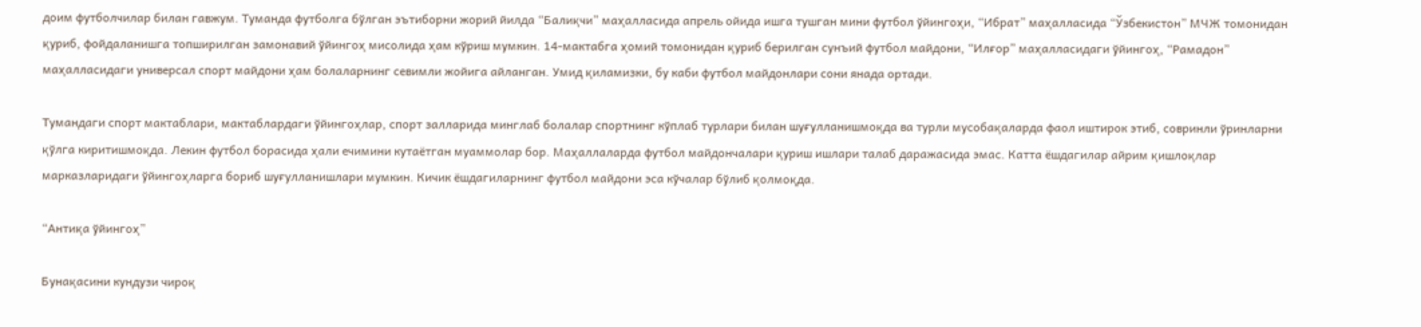доим футболчилар билан гавжум. Туманда футболга бўлган эътиборни жорий йилда “Балиқчи” маҳалласида апрель ойида ишга тушган мини футбол ўйингоҳи, “Ибрат” маҳалласида “Ўзбекистон” МЧЖ томонидан қуриб, фойдаланишга топширилган замонавий ўйингоҳ мисолида ҳам кўриш мумкин. 14-мактабга ҳомий томонидан қуриб берилган сунъий футбол майдони, “Илғор” маҳалласидаги ўйингоҳ, “Рамадон” маҳалласидаги универсал спорт майдони ҳам болаларнинг севимли жойига айланган. Умид қиламизки, бу каби футбол майдонлари сони янада ортади.

Тумандаги спорт мактаблари, мактаблардаги ўйингоҳлар, спорт залларида минглаб болалар спортнинг кўплаб турлари билан шуғулланишмоқда ва турли мусобақаларда фаол иштирок этиб, совринли ўринларни қўлга киритишмоқда. Лекин футбол борасида ҳали ечимини кутаётган муаммолар бор. Маҳаллаларда футбол майдончалари қуриш ишлари талаб даражасида эмас. Катта ёшдагилар айрим қишлоқлар марказларидаги ўйингоҳларга бориб шуғулланишлари мумкин. Кичик ёшдагиларнинг футбол майдони эса кўчалар бўлиб қолмоқда.

“Антиқа ўйингоҳ”

Бунақасини кундузи чироқ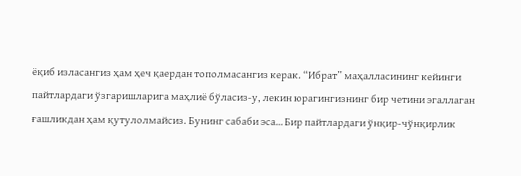ёқиб изласангиз ҳам ҳеч қаердан тополмасангиз керак. “Ибрат” маҳалласининг кейинги пайтлардаги ўзгаришларига маҳлиё бўласиз-у, лекин юрагингизнинг бир четини эгаллаган ғашликдан ҳам қутулолмайсиз. Бунинг сабаби эса… Бир пайтлардаги ўнқир-чўнқирлик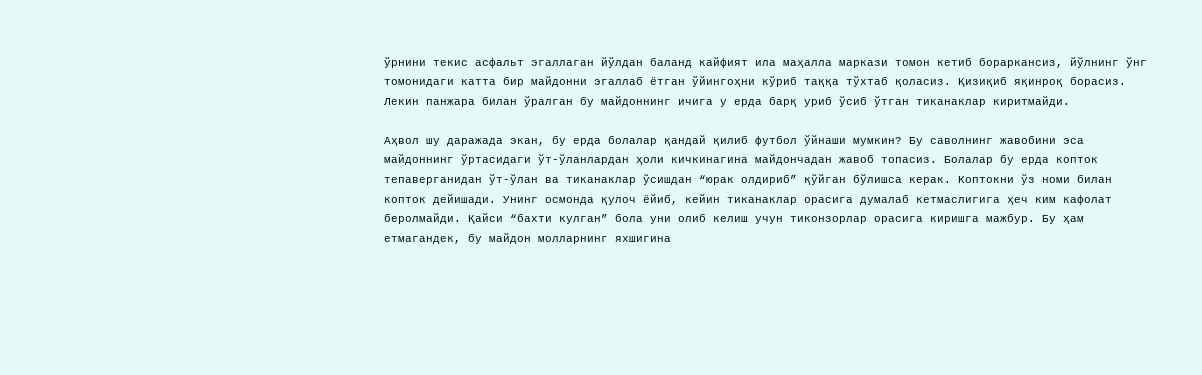ўрнини текис асфальт эгаллаган йўлдан баланд кайфият ила маҳалла маркази томон кетиб бораркансиз, йўлнинг ўнг томонидаги катта бир майдонни эгаллаб ётган ўйингоҳни кўриб таққа тўхтаб қоласиз. Қизиқиб яқинроқ борасиз. Лекин панжара билан ўралган бу майдоннинг ичига у ерда барқ уриб ўсиб ўтган тиканаклар киритмайди.

Аҳвол шу даражада экан, бу ерда болалар қандай қилиб футбол ўйнаши мумкин? Бу саволнинг жавобини эса майдоннинг ўртасидаги ўт-ўланлардан ҳоли кичкинагина майдончадан жавоб топасиз. Болалар бу ерда копток тепаверганидан ўт-ўлан ва тиканаклар ўсишдан “юрак олдириб” қўйган бўлишса керак. Коптокни ўз номи билан копток дейишади. Унинг осмонда қулоч ёйиб, кейин тиканаклар орасига думалаб кетмаслигига ҳеч ким кафолат беролмайди. Қайси “бахти кулган” бола уни олиб келиш учун тиконзорлар орасига киришга мажбур. Бу ҳам етмагандек, бу майдон молларнинг яхшигина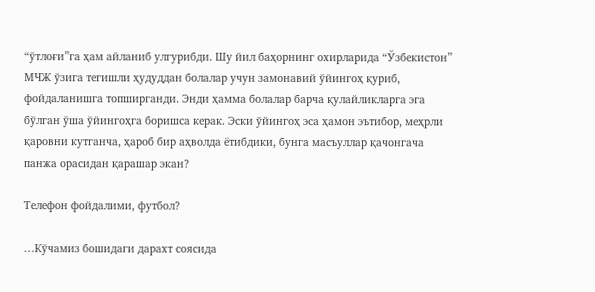“ўтлоғи”га ҳам айланиб улгурибди. Шу йил баҳорнинг охирларида “Ўзбекистон” МЧЖ ўзига тегишли ҳудуддан болалар учун замонавий ўйингоҳ қуриб, фойдаланишга топширганди. Энди ҳамма болалар барча қулайликларга эга бўлган ўша ўйингоҳга боришса керак. Эски ўйингоҳ эса ҳамон эътибор, меҳрли қаровни кутганча, ҳароб бир аҳволда ётибдики, бунга масъуллар қачонгача панжа орасидан қарашар экан?

Телефон фойдалими, футбол?

…Кўчамиз бошидаги дарахт соясида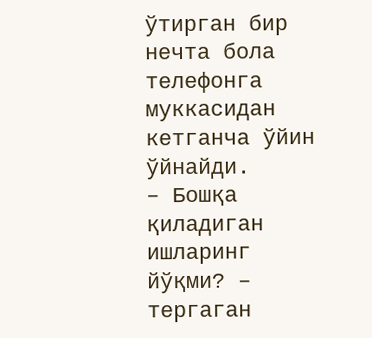ўтирган бир нечта бола телефонга муккасидан кетганча ўйин ўйнайди.
– Бошқа қиладиган ишларинг йўқми? – тергаган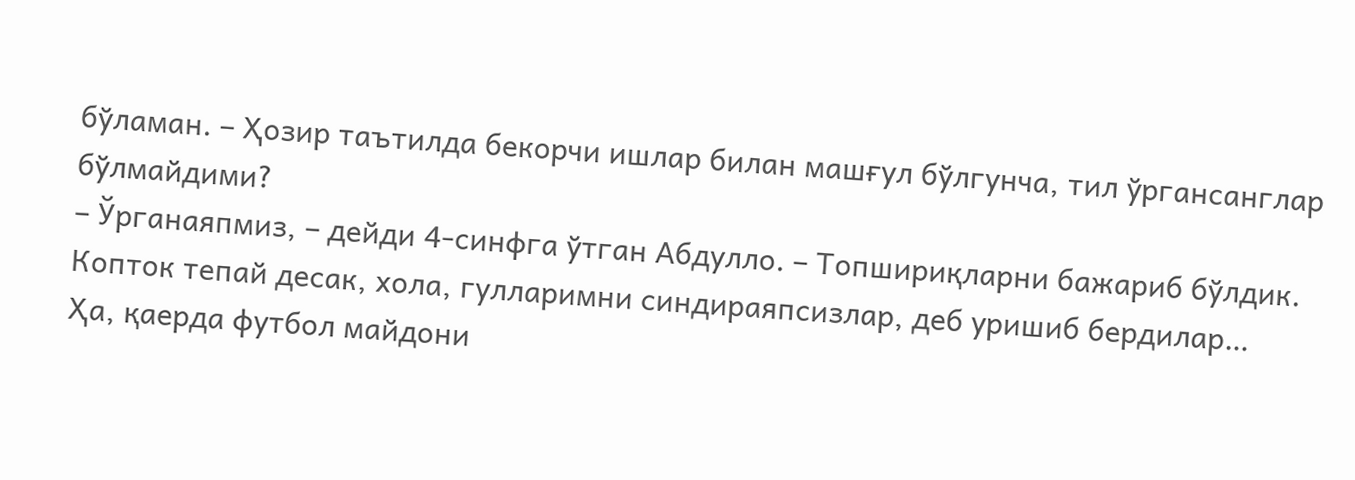бўламан. – Ҳозир таътилда бекорчи ишлар билан машғул бўлгунча, тил ўргансанглар бўлмайдими?
– Ўрганаяпмиз, – дейди 4-синфга ўтган Абдулло. – Топшириқларни бажариб бўлдик. Копток тепай десак, хола, гулларимни синдираяпсизлар, деб уришиб бердилар…
Ҳа, қаерда футбол майдони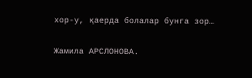хор-у, қаерда болалар бунга зор…

Жамила АРСЛОНОВА.